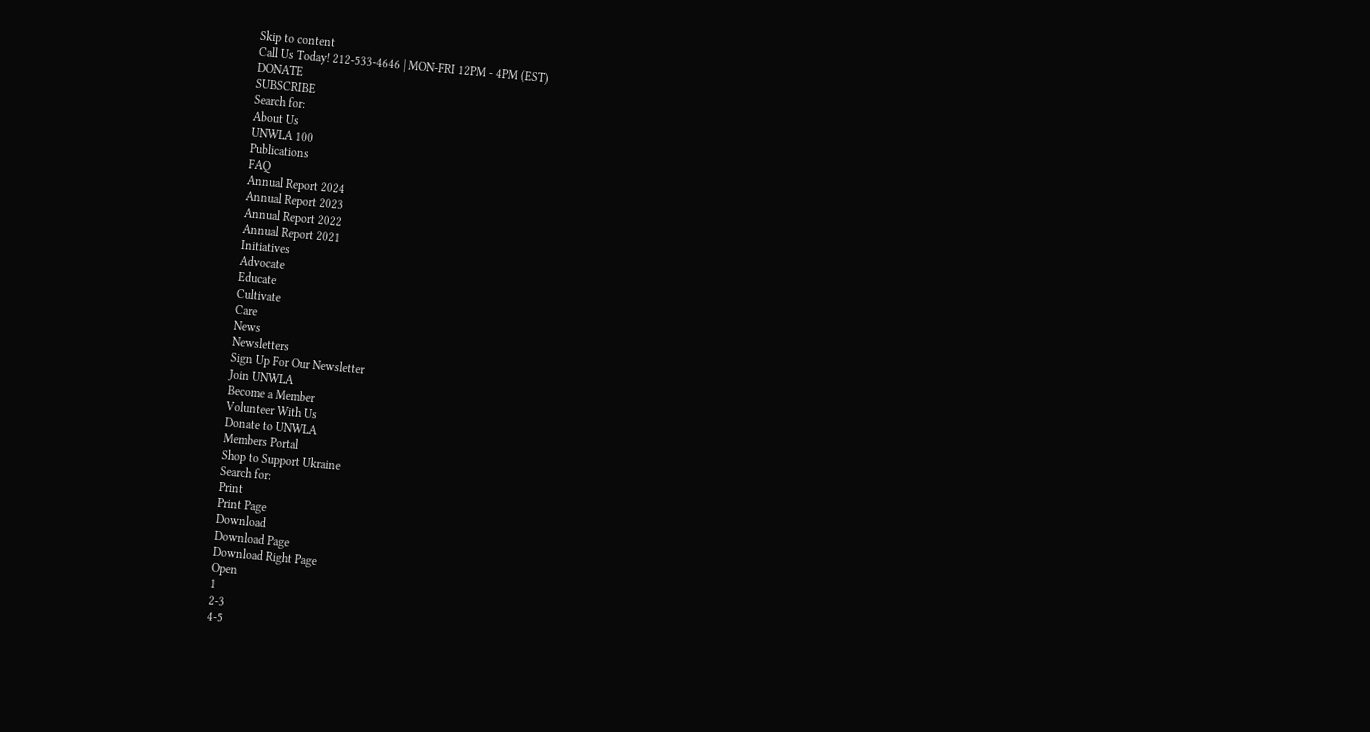Skip to content
Call Us Today! 212-533-4646 | MON-FRI 12PM - 4PM (EST)
DONATE
SUBSCRIBE
Search for:
About Us
UNWLA 100
Publications
FAQ
Annual Report 2024
Annual Report 2023
Annual Report 2022
Annual Report 2021
Initiatives
Advocate
Educate
Cultivate
Care
News
Newsletters
Sign Up For Our Newsletter
Join UNWLA
Become a Member
Volunteer With Us
Donate to UNWLA
Members Portal
Shop to Support Ukraine
Search for:
Print
Print Page
Download
Download Page
Download Right Page
Open
1
2-3
4-5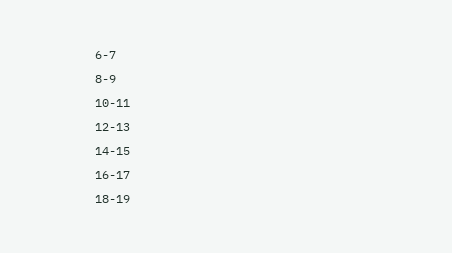6-7
8-9
10-11
12-13
14-15
16-17
18-19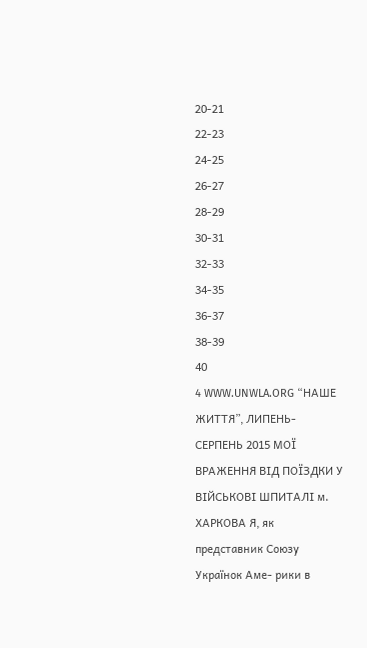20-21
22-23
24-25
26-27
28-29
30-31
32-33
34-35
36-37
38-39
40
4 WWW.UNWLA.ORG “НАШЕ ЖИТТЯ”, ЛИПЕНЬ-СЕРПЕНЬ 2015 МОЇ ВРАЖЕННЯ ВІД ПОЇЗДКИ У ВІЙСЬКОВІ ШПИТАЛІ м. ХАРКОВА Я, як представник Союзу Українок Аме- рики в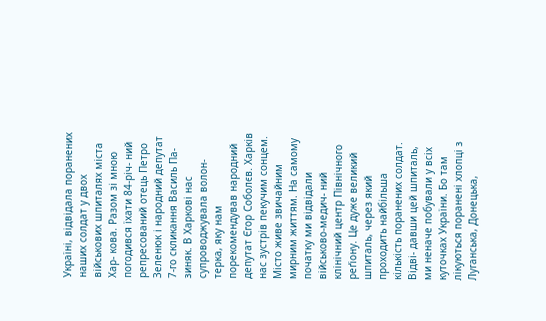Україні, відвідала поранених наших солдат у двох військових шпиталях міста Хар- кова. Разом зі мною погодився їхати 84-річ- ний репресований отець Петро Зеленюк і народний депутат 7-го скликання Василь Па- зиняк. В Харкові нас супроводжувала волон- терка, яку нам порекомендував народний депутат Єгор Соболєв. Харків нас зустрів пекучим сонцем. Місто живе звичайним мирним життям. На самому початку ми відвідали військово-медич- ний клінічний центр Північного реґіону. Це дуже великий шпиталь, через який проходить найбільша кількість поранених солдат. Відві- давши цей шпиталь, ми неначе побували у всіх куточках України. Бо там лікуються поранені хлопці з Луганська, Донецька,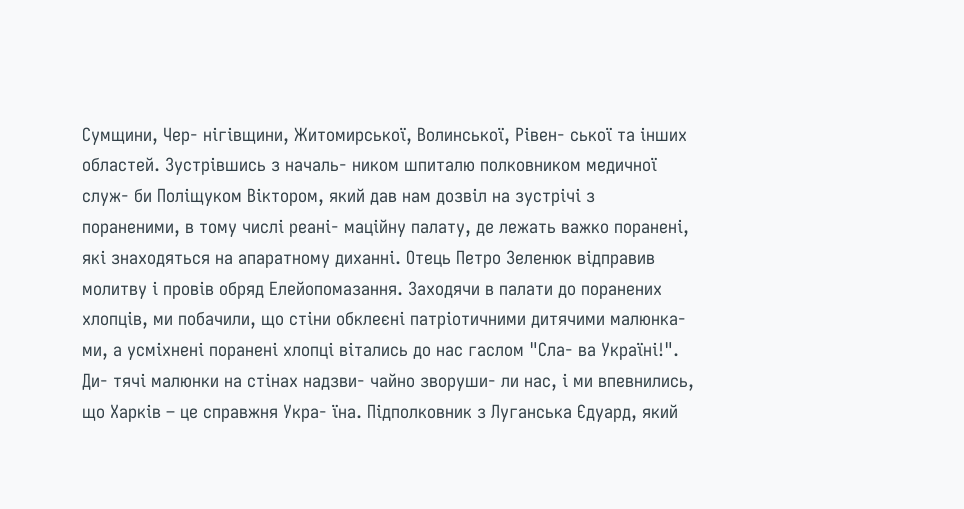Сумщини, Чер- нігівщини, Житомирської, Волинської, Рівен- ської та інших областей. Зустрівшись з началь- ником шпиталю полковником медичної служ- би Поліщуком Віктором, який дав нам дозвіл на зустрічі з пораненими, в тому числі реані- маційну палату, де лежать важко поранені, які знаходяться на апаратному диханні. Отець Петро Зеленюк відправив молитву і провів обряд Елейопомазання. Заходячи в палати до поранених хлопців, ми побачили, що стіни обклеєні патріотичними дитячими малюнка- ми, а усміхнені поранені хлопці вітались до нас гаслом "Сла- ва Україні!". Ди- тячі малюнки на стінах надзви- чайно зворуши- ли нас, і ми впевнились, що Харків – це справжня Укра- їна. Підполковник з Луганська Єдуард, який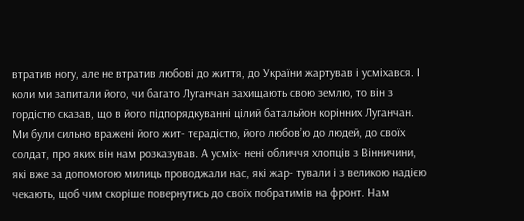втратив ногу, але не втратив любові до життя, до України жартував і усміхався. І коли ми запитали його, чи багато Луганчан захищають свою землю, то він з гордістю сказав, що в його підпорядкуванні цілий батальйон корінних Луганчан. Ми були сильно вражені його жит- тєрадістю, його любов’ю до людей, до своїх солдат, про яких він нам розказував. А усміх- нені обличчя хлопців з Вінничини, які вже за допомогою милиць проводжали нас, які жар- тували і з великою надією чекають, щоб чим скоріше повернутись до своїх побратимів на фронт. Нам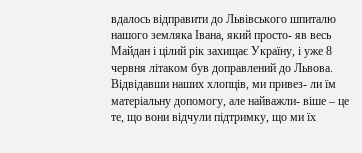вдалось відправити до Львівського шпиталю нашого земляка Івана, який просто- яв весь Майдан і цілий рік захищає Україну, і уже 8 червня літаком був доправлений до Львова. Відвідавши наших хлопців, ми привез- ли їм матеріальну допомогу, але найважли- віше – це те, що вони відчули підтримку, що ми їх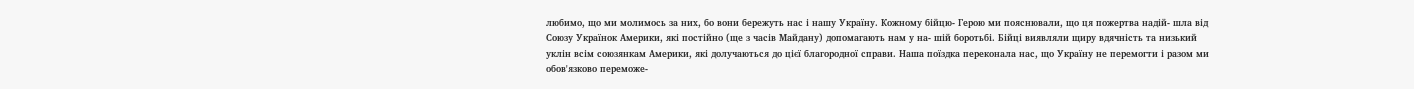любимо, що ми молимось за них, бо вони бережуть нас і нашу Україну. Кожному бійцю- Герою ми пояснювали, що ця пожертва надій- шла від Союзу Українок Америки, які постійно (ще з часів Майдану) допомагають нам у на- шій боротьбі. Бійці виявляли щиру вдячність та низький уклін всім союзянкам Америки, які долучаються до цієї благородної справи. Наша поїздка переконала нас, що Україну не перемогти і разом ми обов'язково переможе-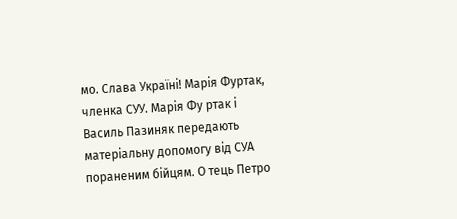мо. Слава Україні! Марія Фуртак, членка СУУ. Марія Фу ртак і Василь Пазиняк передають матеріальну допомогу від СУА пораненим бійцям. О тець Петро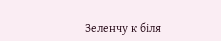Зеленчу к біля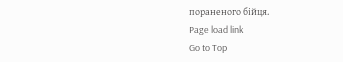пораненого бійця.
Page load link
Go to Top